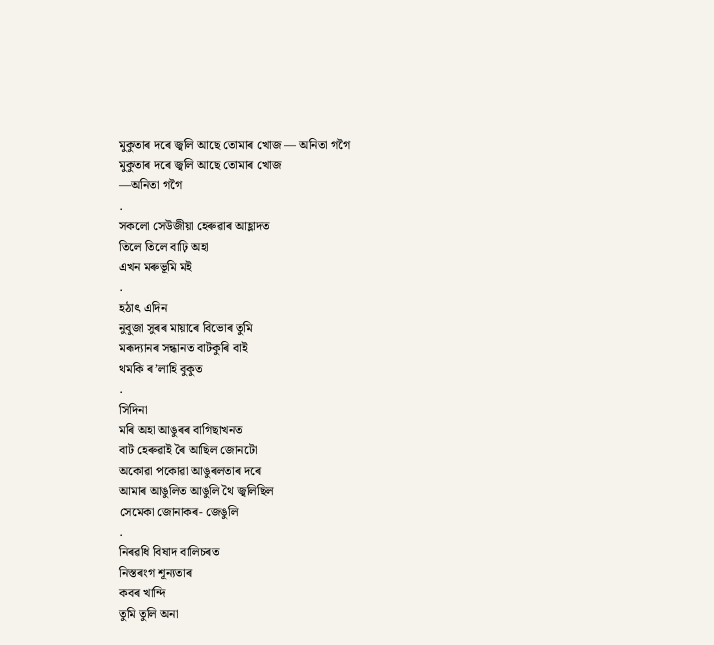মুকুতাৰ দৰে জ্বলি আছে তোমাৰ খোজ — অনিতা গগৈ
মুকুতাৰ দৰে জ্বলি আছে তোমাৰ খোজ
—অনিতা গগৈ
.
সকলো সেউজীয়া হেৰুৱাৰ আহ্লাদত
তিলে তিলে বাঢ়ি অহা
এখন মৰুভূমি মই
.
হঠাৎ এদিন
নুবুজা সুৰৰ মায়াৰে বিভোৰ তুমি
মৰূদ্যানৰ সন্ধানত বাটকুৰি বাই
থমকি ৰ’লাহি বুকুত
.
সিদিনা
মৰি অহা আঙুৰৰ বাগিছাখনত
বাট হেৰুৱাই ৰৈ আছিল জোনটো
অকোৱা পকোৱা আঙুৰলতাৰ দৰে
আমাৰ আঙুলিত আঙুলি থৈ জ্বলিছিল
সেমেকা জোনাকৰ- জেঙুলি
.
নিৰৱধি বিষাদ বালিচৰত
নিস্তৰংগ শূন্যতাৰ
কবৰ খান্দি
তুমি তুলি অনা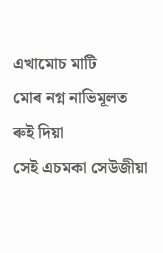এখামোচ মাটি
মোৰ নগ্ন নাভিমূলত
ৰুই দিয়া
সেই এচমকা সেউজীয়া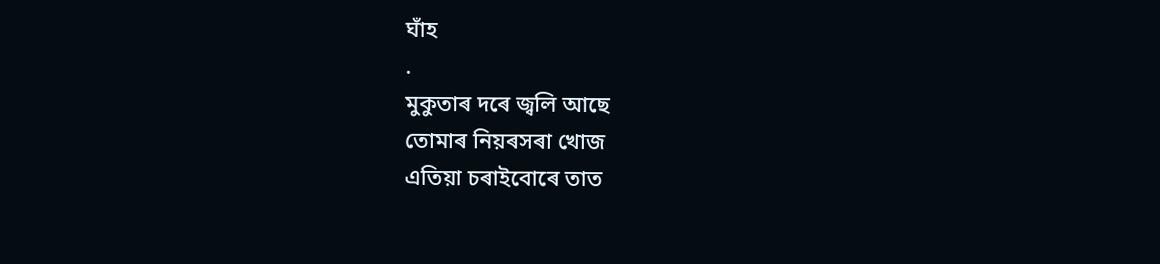ঘাঁহ
.
মুকুতাৰ দৰে জ্বলি আছে
তোমাৰ নিয়ৰসৰা খোজ
এতিয়া চৰাইবোৰে তাত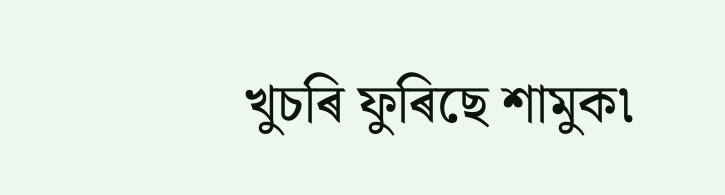খুচৰি ফুৰিছে শামুক৷